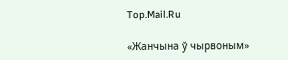Top.Mail.Ru

«Жанчына ў чырвоным»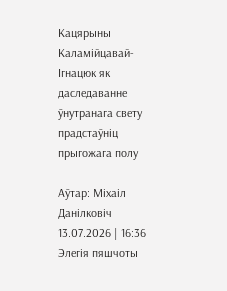Кацярыны Каламійцавай-Ігнацюк як даследаванне ўнутранага свету прадстаўніц прыгожага полу

Аўтар: Міхаіл Данілковіч
13.07.2026 | 16:36
Элегія пяшчоты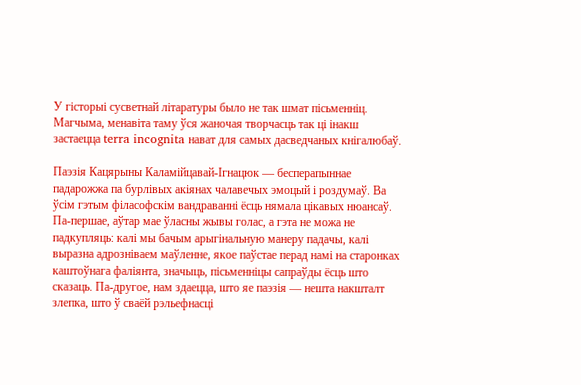У гісторыі сусветнай літаратуры было не так шмат пісьменніц. Магчыма, менавіта таму ўся жаночая творчасць так ці інакш застаецца terra incognita нават для самых дасведчаных кнігалюбаў.

Паэзія Кацярыны Каламійцавай-Ігнацюк — бесперапыннае падарожжа па бурлівых акіянах чалавечых эмоцый і роздумаў. Ва ўсім гэтым філасофскім вандраванні ёсць нямала цікавых нюансаў. Па-першае, аўтар мае ўласны жывы голас, а гэта не можа не падкупляць: калі мы бачым арыгінальную манеру падачы, калі выразна адрозніваем маўленне, якое паўстае перад намі на старонках каштоўнага фаліянта, значыць, пісьменніцы сапраўды ёсць што сказаць. Па-другое, нам здаецца, што яе паэзія — нешта накшталт злепка, што ў сваёй рэльефнасці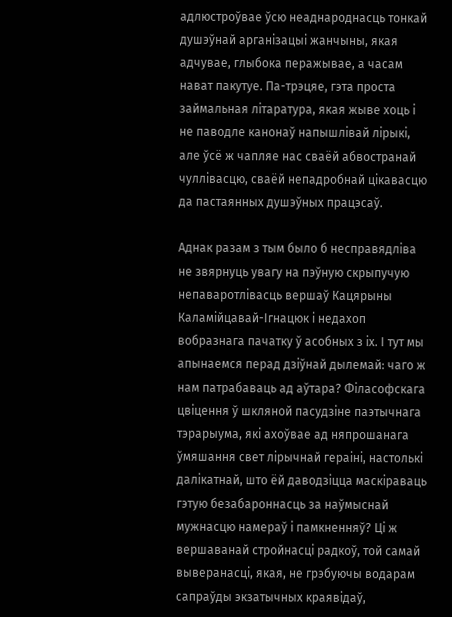адлюстроўвае ўсю неаднароднасць тонкай душэўнай арганізацыі жанчыны, якая адчувае, глыбока перажывае, а часам нават пакутуе. Па-трэцяе, гэта проста займальная літаратура, якая жыве хоць і не паводле канонаў напышлівай лірыкі, але ўсё ж чапляе нас сваёй абвостранай чуллівасцю, сваёй непадробнай цікавасцю да пастаянных душэўных працэсаў.

Аднак разам з тым было б несправядліва не звярнуць увагу на пэўную скрыпучую непаваротлівасць вершаў Кацярыны Каламійцавай-Ігнацюк і недахоп вобразнага пачатку ў асобных з іх. І тут мы апынаемся перад дзіўнай дылемай: чаго ж нам патрабаваць ад аўтара? Філасофскага цвіцення ў шкляной пасудзіне паэтычнага тэрарыума, які ахоўвае ад няпрошанага ўмяшання свет лірычнай гераіні, настолькі далікатнай, што ёй даводзіцца маскіраваць гэтую безабароннасць за наўмыснай мужнасцю намераў і памкненняў? Ці ж вершаванай стройнасці радкоў, той самай выверанасці, якая, не грэбуючы водарам сапраўды экзатычных краявідаў,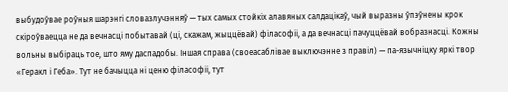выбудоўвае роўныя шарэнгі словазлучэнняў — тых самых стойкіх алавяных салдацікаў, чый выразны ўпэўнены крок скіроўваецца не да вечнасці побытавай (ці, скажам, жыццёвай) філасофіі, а да вечнасці пачуццёвай вобразнасці. Кожны вольны выбіраць тое, што яму даспадобы. Іншая справа (своеасаблівае выключэнне з правіл) — па-язычніцку яркі твор «Геракл і Геба». Тут не бачыцца ні ценю філасофіі, тут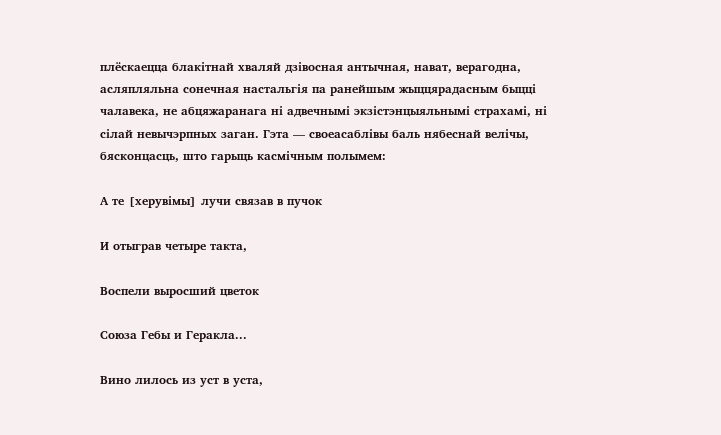плёскаецца блакітнай хваляй дзівосная антычная, нават, верагодна, асляпляльна сонечная настальгія па ранейшым жыццярадасным быцці чалавека, не абцяжаранага ні адвечнымі экзістэнцыяльнымі страхамі, ні сілай невычэрпных заган. Гэта — своеасаблівы баль нябеснай велічы, бясконцасць, што гарыць касмічным полымем:

А те [херувімы] лучи связав в пучок

И отыграв четыре такта,

Воспели выросший цветок

Союза Гебы и Геракла...

Вино лилось из уст в уста,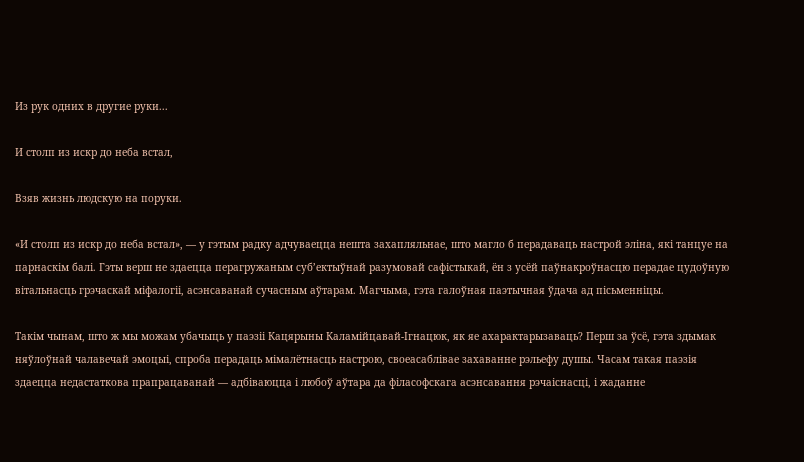Из рук одних в другие руки...

И столп из искр до неба встал,

Взяв жизнь людскую на поруки.

«И столп из искр до неба встал», — у гэтым радку адчуваецца нешта захапляльнае, што магло б перадаваць настрой эліна, які танцуе на парнаскім балі. Гэты верш не здаецца перагружаным суб’ектыўнай разумовай сафістыкай, ён з усёй паўнакроўнасцю перадае цудоўную вітальнасць грэчаскай міфалогіі, асэнсаванай сучасным аўтарам. Магчыма, гэта галоўная паэтычная ўдача ад пісьменніцы.

Такім чынам, што ж мы можам убачыць у паэзіі Кацярыны Каламійцавай-Ігнацюк, як яе ахарактарызаваць? Перш за ўсё, гэта здымак няўлоўнай чалавечай эмоцыі, спроба перадаць мімалётнасць настрою, своеасаблівае захаванне рэльефу душы. Часам такая паэзія здаецца недастаткова прапрацаванай — адбіваюцца і любоў аўтара да філасофскага асэнсавання рэчаіснасці, і жаданне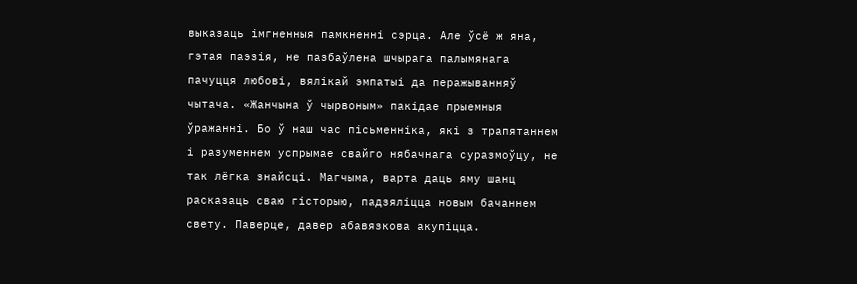выказаць імгненныя памкненні сэрца. Але ўсё ж яна, гэтая паэзія, не пазбаўлена шчырага палымянага пачуцця любові, вялікай эмпатыі да перажыванняў чытача. «Жанчына ў чырвоным» пакідае прыемныя ўражанні. Бо ў наш час пісьменніка, які з трапятаннем і разуменнем успрымае свайго нябачнага суразмоўцу, не так лёгка знайсці. Магчыма, варта даць яму шанц расказаць сваю гісторыю, падзяліцца новым бачаннем свету. Паверце, давер абавязкова акупіцца.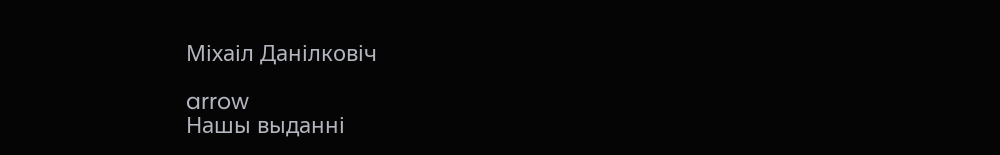Міхаіл Данілковіч

arrow
Нашы выданні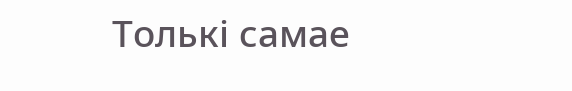Толькі самае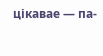цікавае — па-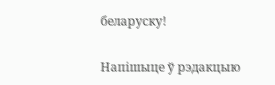беларуску!

Напішыце ў рэдакцыю